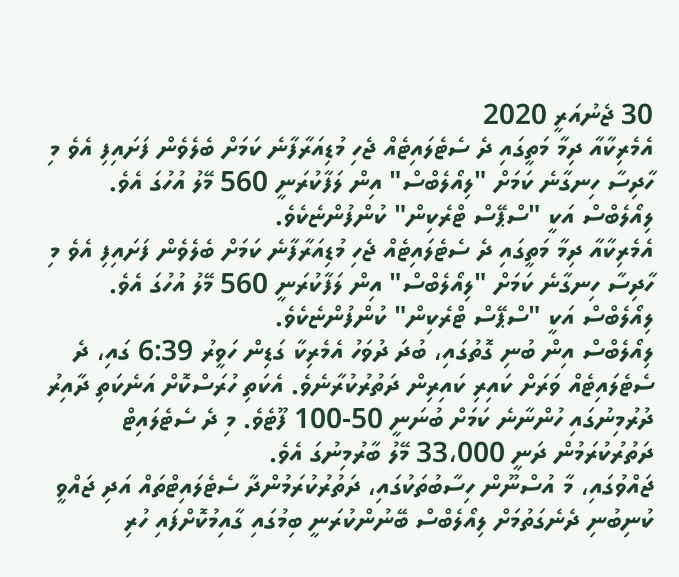30 ޖެނުއަރީ 2020
އެމެރިކާއާ ދިމާ މަތީގައި ދެ ސެޓެލައިޓެއް ޖެހި މުޑިއަރާފާނެ ކަމަށް ބެލެވެން ފަށައިފި އެވެ މި ހާދިސާ ހިނގާނެ ކަމަށް "ލިއޯލެބްސް" އިން ލަފާކުރަނީ 560 މޭލު އުހުގަ އެވެ. ލިއޯލެބްސް އަކީ "ސްޕޭސް ޓްރެކިން" ކުންފުންޏެކެވެ.
އެމެރިކާއާ ދިމާ މަތީގައި ދެ ސެޓެލައިޓެއް ޖެހި މުޑިއަރާފާނެ ކަމަށް ބެލެވެން ފަށައިފި އެވެ މި ހާދިސާ ހިނގާނެ ކަމަށް "ލިއޯލެބްސް" އިން ލަފާކުރަނީ 560 މޭލު އުހުގަ އެވެ. ލިއޯލެބްސް އަކީ "ސްޕޭސް ޓްރެކިން" ކުންފުންޏެކެވެ.
ލިއޯލެބްސް އިން ބުނި ގޮތުގައި، ބުދަ ދުވަހު އެމެރިކާ ގަޑިން ހަވީރު 6:39 ގައި، ދެ ސެޓެލައިޓެއް ވަރަށް ކައިރި ކައިރިން ދަތުރުކުރާނެވެ. އެކަތި ހުރަސްކޮށް އަނެކަތި ދާއިރު ދުރުމިނުގައި ހުންނާނެ ކަމަށް ބުނަނީ 50-100 ފޫޓެވެ. މި ދެ ސެޓެލައިޓް ދަތުރުކުރަމުން ދަނީ 33،000 މޭލު ބާރުމިނުގަ އެވެ.
ޖައްވުގައި، މާ އުސްނޫން ހިސާބުތަކުގައި، ދަތުރުކުރަމުންދާ ސެޓެލައިޓްތައް އަދި ޖައްވީ ކުނިބުނި ދެނެގަތުމަށް ލިއޯލެބްސް ބޭނުންކުރަނީ ބިމުގައި ގާއިމުކޮށްފައި ހުރި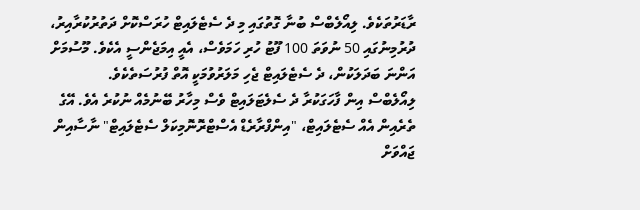ރާޑަރުތަކެވެ. ލިއޯލެބްސް ބުނާ ގޮތުގައި މި ދެ ސެޓެލައިޓް ހުރަސްކޮށް ދަތުރުކުރާއިރު، ދުރުމިނުގައި 50 ނުވަތަ 100 ފޫޓު ހުރި ހަމަވެސް، އެއީ އިމަޖެންސީ އެކެވެ. މޫސުމަށް އަންނަ ބަދަލަކުން، ދެ ސެޓެލައިޓް ޖެހި މަލަރުވުމަކީ އޮތް ފުރުސަތެކެވެ.
ލިއޯލެބްސް އިން ފާހަގަކުރާ ދެ ސެލެޓަލައިޓް ވެސް މިހާރު ބޭނުމެއް ނުކުރެ އެވެ. އޭގެ ތެރެއިން އެއް ސެޓެލައިޓް، "އިންފްރާރެޑް އެސްޓްރޮނޮމިކަލް ސެޓެލައިޓް" ނާސާއިން ޖައްވަށް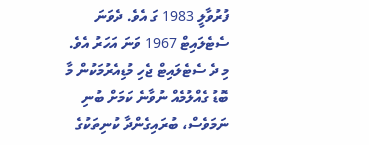ފުރުވާލީ 1983 ގަ އެވެ. ދެވަނަ ސެޓެލައިޓް 1967 ވަނަ އަހަރު އެވެ.
މި ދެ ސެޓެލައިޓް ޖެހި މުޑިއެރުމަކުން މާ ބޮޑު ގެއްލުމެއް ނުވާނެ ކަމަށް ބުނި ނަމަވެސް، ބުރައިގެންދާ ކުނިތަކުގެ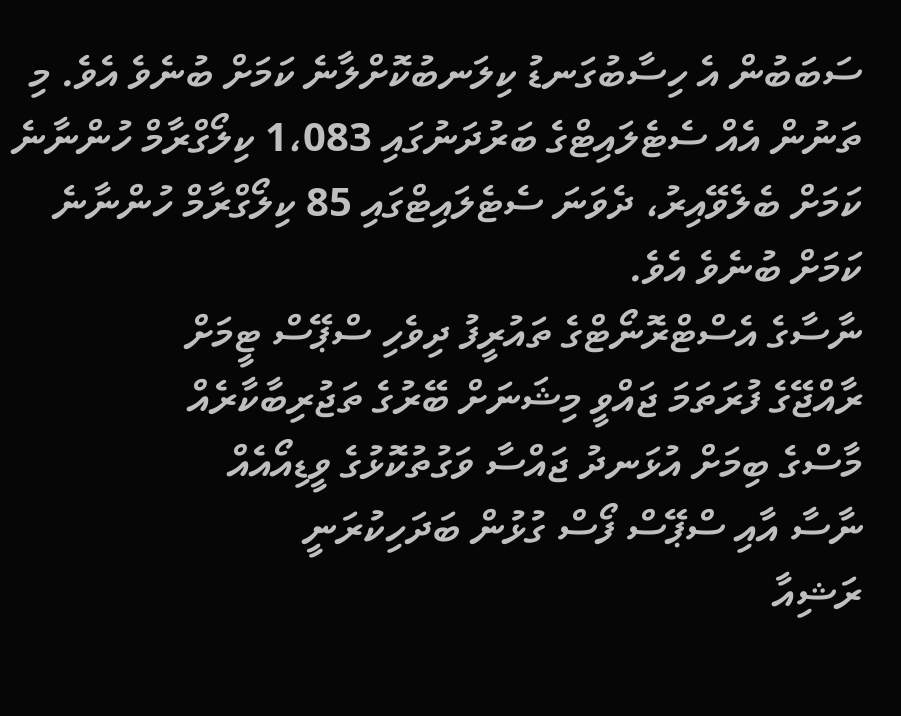ސަބަބުން އެ ހިސާބުގަނޑު ކިލަނބުކޮށްލާނެ ކަމަށް ބުނެވެ އެވެ. މި ތަނުން އެއް ސެޓެލައިޓްގެ ބަރުދަނުގައި 1،083 ކިލޯގްރާމް ހުންނާނެ ކަމަށް ބެލެވޭއިރު، ދެވަނަ ސެޓެލައިޓްގައި 85 ކިލޯގްރާމް ހުންނާނެ ކަމަށް ބުނެވެ އެވެ.
ނާސާގެ އެސްޓްރޮނޯޓްގެ ތައުރީފު ދިވެހި ސްޕޭސް ޓީމަށް
ރާއްޖޭގެ ފުރަތަމަ ޖައްވީ މިޝަނަށް ބޭރުގެ ތަޖުރިބާކާރެއް
މާސްގެ ބިމަށް އުޅަނދު ޖައްސާ ވަގުތުކޮޅުގެ ވީޑިއޯއެއް
ނާސާ އާއި ސްޕޭސް ފޯސް ގުޅުން ބަދަހިކުރަނީ
ރަޝިއާ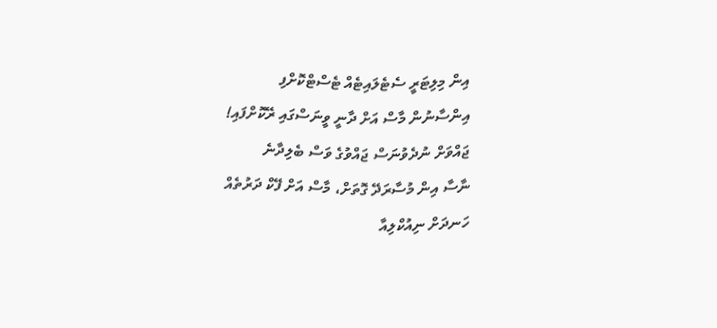އިން މިލިޓަރީ ސެޓެލައިޓެއް ޓެސްޓްކޮށްފި
އިންސާނުން މާސް އަށް ދާނީ ވީނަސްގައި ރޭކޮށްފައި!
ޖައްވަށް ނުދެވުނަސް ޖައްވުގެ ވަސް ބެލިދާނެ
ނާސާ އިން މުސާރަދޭ ގޮތަށް، މާސް އަށް ފޭކް ދަރުތެއް
ހަނދަށް ނިއުކްލިއާ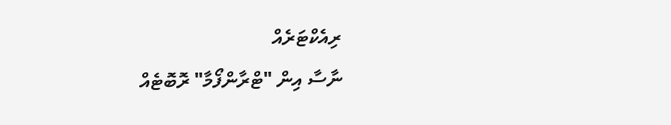ރިއެކްޓަރެއް
ނާސާ އިން "ޓްރާންފޯމާ" ރޮބޮޓެއް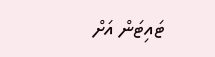ޓައިޓަން އަށް